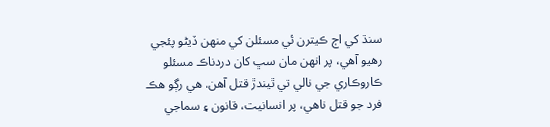سنڌ کي اڄ ڪيترن ئي مسئلن کي منهن ڏيڻو پئجي رهيو آهي، پر انهن مان سڀ کان دردناڪ مسئلو ڪاروڪاري جي نالي تي ٿيندڙ قتل آهن. هي رڳو هڪ فرد جو قتل ناهي، پر انسانيت، قانون ۽ سماجي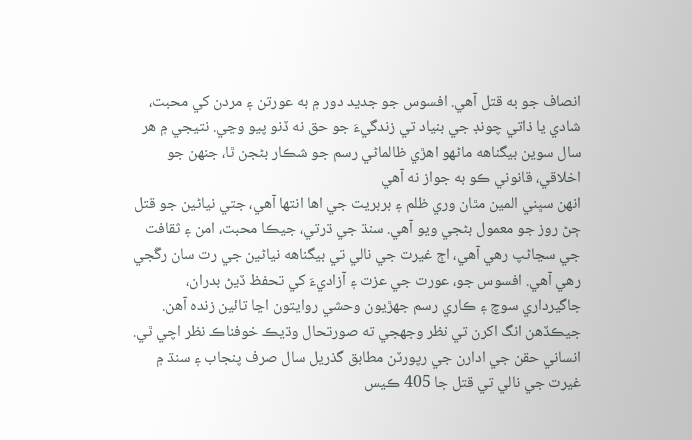انصاف جو به قتل آهي. افسوس جو جديد دور ۾ به عورتن ۽ مردن کي محبت، شادي يا ذاتي چونڊ جي بنياد تي زندگيءَ جو حق نه ڏنو پيو وڃي. نتيجي ۾ هر سال سوين بيگناهه ماڻهو اهڙي ظالماڻي رسم جو شڪار بڻجن ٿا، جنهن جو اخلاقي، قانوني ڪو به جواز نه آهي
انهن سڀني المين مٿان وري ظلم ۽ بربريت جي اها انتها آهي، جتي نياڻين جو قتل ڄڻ روز جو معمول بڻجي ويو آهي. سنڌ جي ڌرتي، جيڪا محبت، امن ۽ ثقافت جي سڃاڻپ رهي آهي، اڄ غيرت جي نالي تي بيگناهه نياڻين جي رت سان رڱجي رهي آهي. افسوس جو، عورت جي عزت ۽ آزاديءَ کي تحفظ ڏيڻ بدران، جاگيرداري سوچ ۽ ڪاري رسم جهڙيون وحشي روايتون اڃا تائين زنده آهن.
جيڪڏهن انگ اکرن تي نظر وجهجي ته صورتحال وڌيڪ خوفناڪ نظر اچي ٿي. انساني حقن جي ادارن جي رپورٽن مطابق گذريل سال صرف پنجاب ۽ سنڌ ۾ غيرت جي نالي تي قتل جا 405 ڪيس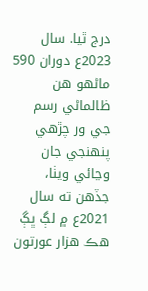درج ٿيا. سال 2023ع دوران 590 ماڻهو هن ظالماڻي رسم جي ور چڙهي پنهنجي جان وڃائي ويٺا، جڏهن ته سال 2021ع ۾ لڳ ڀڳ هڪ هزار عورتون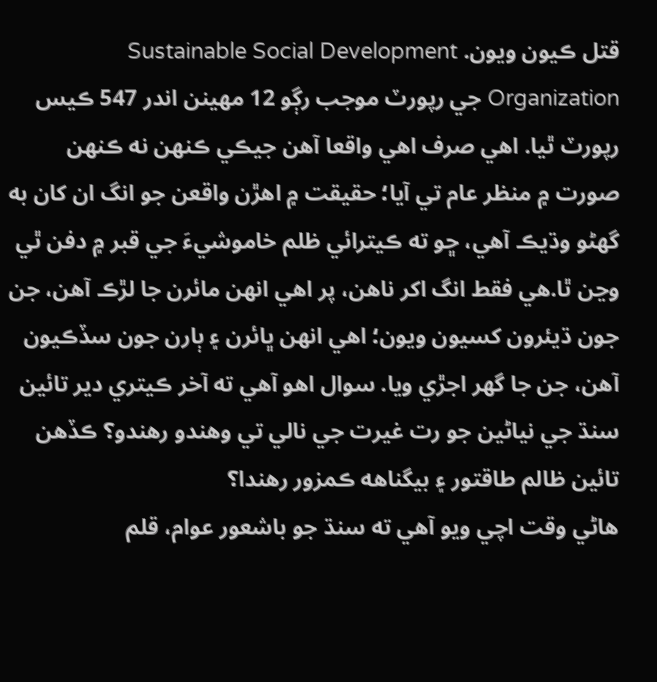قتل ڪيون ويون. Sustainable Social Development Organization جي رپورٽ موجب رڳو 12 مهينن اندر 547 ڪيس رپورٽ ٿيا. اهي صرف اهي واقعا آهن جيڪي ڪنهن نه ڪنهن صورت ۾ منظر عام تي آيا؛ حقيقت ۾ اهڙن واقعن جو انگ ان کان به گهڻو وڌيڪ آهي، ڇو ته ڪيترائي ظلم خاموشيءَ جي قبر ۾ دفن ٿي وڃن ٿا.هي فقط انگ اکر ناهن، پر اهي انهن مائرن جا لڙڪ آهن، جن جون ڌيئرون کسيون ويون؛ اهي انهن ڀائرن ۽ ٻارن جون سڏڪيون آهن، جن جا گهر اجڙي ويا. سوال اهو آهي ته آخر ڪيتري دير تائين سنڌ جي نياڻين جو رت غيرت جي نالي تي وهندو رهندو؟ ڪڏهن تائين ظالم طاقتور ۽ بيگناهه ڪمزور رهندا؟
هاڻي وقت اچي ويو آهي ته سنڌ جو باشعور عوام، قلم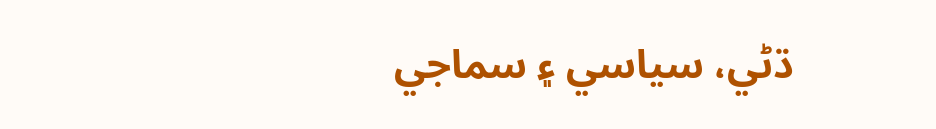ڌڻي، سياسي ۽ سماجي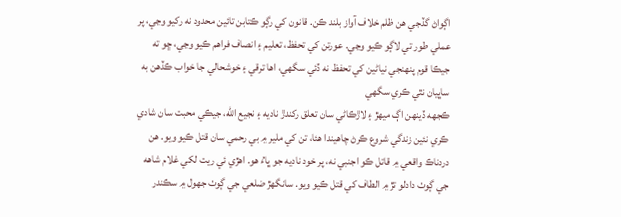اڳواڻ گڏجي هن ظلم خلاف آواز بلند ڪن. قانون کي رڳو ڪتابن تائين محدود نه رکيو وڃي، پر عملي طور تي لاڳو ڪيو وڃي. عورتن کي تحفظ، تعليم ۽ انصاف فراهم ڪيو وڃي، ڇو ته جيڪا قوم پنهنجي نياڻين کي تحفظ نه ڏئي سگهي، اها ترقي ۽ خوشحالي جا خواب ڪڏهن به ساڀيان نٿي ڪري سگهي
ڪجهه ڏينهن اڳ ميهڙ ۽ لاڙڪاڻي سان تعلق رکندڙ ناديه ۽ نجيع الله، جيڪي محبت سان شادي ڪري نئين زندگي شروع ڪرڻ چاهيندا هئا، تن کي ملير ۾ بي رحمي سان قتل ڪيو ويو. هن دردناڪ واقعي ۾ قاتل ڪو اجنبي نه، پر خود ناديه جو ڀاءُ هو. اهڙي ئي ريت لکي غلام شاهه جي ڳوٺ دادلو تڙ ۾ الطاف کي قتل ڪيو ويو. سانگهڙ ضلعي جي ڳوٺ جهول ۾ سڪندر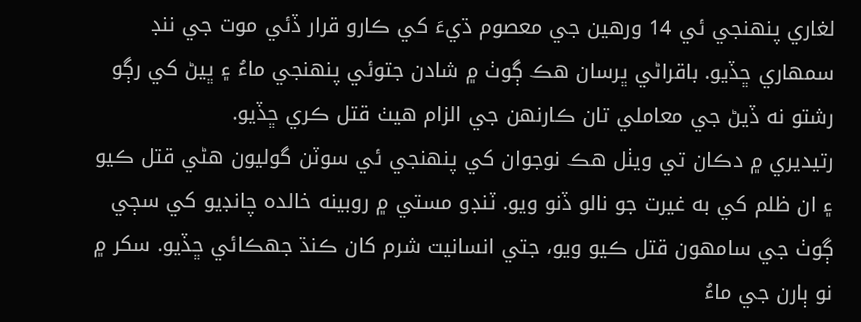لغاري پنهنجي ئي 14 ورهين جي معصوم ڌيءَ کي ڪارو قرار ڏئي موت جي ننڊ سمهاري ڇڏيو. باقراڻي ڀرسان هڪ ڳوٺ ۾ شادن جتوئي پنهنجي ماءُ ۽ ڀيڻ کي رڳو رشتو نه ڏيڻ جي معاملي تان ڪارنهن جي الزام هيٺ قتل ڪري ڇڏيو.
رتيديري ۾ دڪان تي ويٺل هڪ نوجوان کي پنهنجي ئي سوٽن گوليون هڻي قتل ڪيو ۽ ان ظلم کي به غيرت جو نالو ڏنو ويو. ٽنڊو مستي ۾ روبينه خالده چانڊيو کي سڄي ڳوٺ جي سامهون قتل ڪيو ويو، جتي انسانيت شرم کان ڪنڌ جهڪائي ڇڏيو. سکر ۾ نو ٻارن جي ماءُ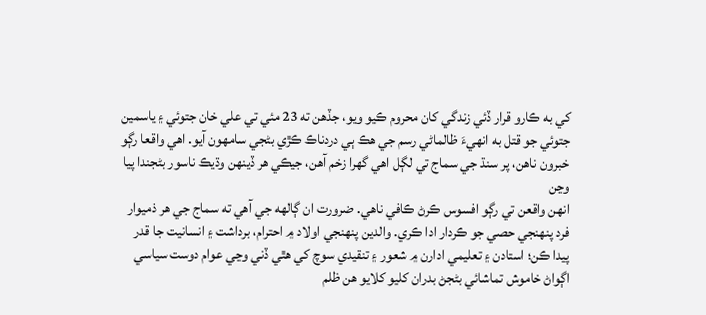کي به ڪارو قرار ڏئي زندگي کان محروم ڪيو ويو، جڏهن ته 23 مئي تي علي خان جتوئي ۽ ياسمين جتوئي جو قتل به انهيءَ ظالماڻي رسم جي هڪ ٻي دردناڪ ڪڙي بڻجي سامهون آيو. اهي واقعا رڳو خبرون ناهن، پر سنڌ جي سماج تي لڳل اهي گهرا زخم آهن، جيڪي هر ڏينهن وڌيڪ ناسور بڻجندا پيا وڃن
انهن واقعن تي رڳو افسوس ڪرڻ ڪافي ناهي. ضرورت ان ڳالهه جي آهي ته سماج جي هر ذميوار فرد پنهنجي حصي جو ڪردار ادا ڪري. والدين پنهنجي اولاد ۾ احترام، برداشت ۽ انسانيت جا قدر پيدا ڪن؛ استادن ۽ تعليمي ادارن ۾ شعور ۽ تنقيدي سوچ کي هٿي ڏني وڃي عوام دوست سياسي اڳواڻ خاموش تماشائي بڻجڻ بدران کليو کلايو هن ظلم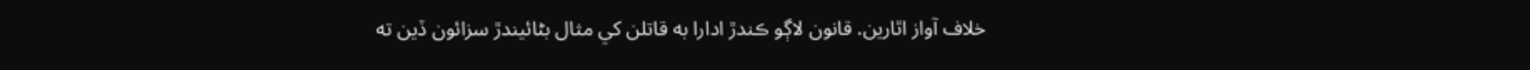خلاف آواز اٿارين. قانون لاڳو ڪندڙ ادارا به قاتلن کي مثال بڻائيندڙ سزائون ڏين ته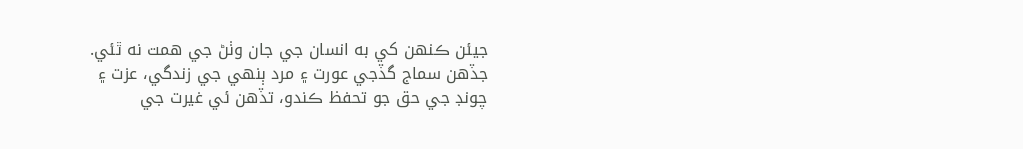جيئن ڪنهن کي به انسان جي جان وٺڻ جي همت نه ٿئي. جڏهن سماج گڏجي عورت ۽ مرد ٻنهي جي زندگي، عزت ۽ چونڊ جي حق جو تحفظ ڪندو، تڏهن ئي غيرت جي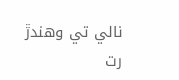نالي تي وهندڙ رت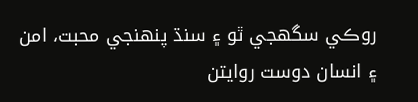روڪي سگهجي ٿو ۽ سنڌ پنهنجي محبت، امن ۽ انسان دوست روايتن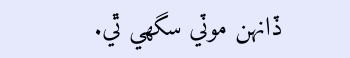ڏانهن موٽي سگهي ٿي.